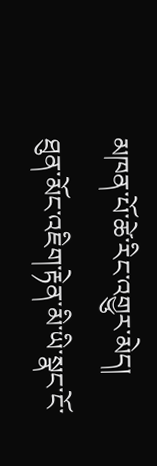མཁན་པོ་ཚེ་རིང་འགྱུར་མེད།
ཐུན་མོང་འཇིག་རྟེན་མི་ཡི་སྣང་ངོ་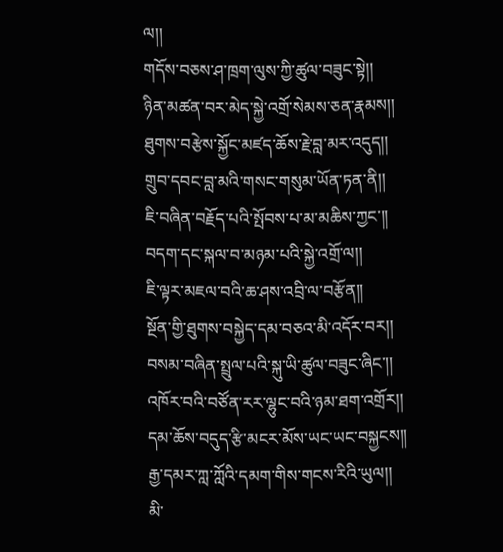ལ།།
གདོས་བཅས་ཤ་ཁྲག་ལུས་ཀྱི་ཚུལ་བཟུང་སྟེ།།
ཉིན་མཚན་བར་མེད་སྐྱེ་འགྲོ་སེམས་ཅན་རྣམས།།
ཐུགས་བརྩེས་སྐྱོང་མཛད་ཆོས་རྗེ་བླ་མར་འདུད།།
གྲུབ་དབང་བླ་མའི་གསང་གསུམ་ཡོན་ཏན་ནི།།
ཇི་བཞིན་བརྗོད་པའི་སྤོབས་པ་མ་མཆིས་ཀྱང་།།
བདག་དང་སྐལ་བ་མཉམ་པའི་སྐྱེ་འགྲོ་ལ།།
ཇི་ལྟར་མཇལ་བའི་ཆ་ཤས་འབྲི་ལ་བརྩོན།།
སྔོན་གྱི་ཐུགས་བསྐྱེད་དམ་བཅའ་མི་འདོར་བར།།
བསམ་བཞིན་སྤྲུལ་པའི་སྐུ་ཡི་ཚུལ་བཟུང་ཞིང་།།
འཁོར་བའི་བཙོན་རར་ལྷུང་བའི་ཉམ་ཐག་འགྲོར།།
དམ་ཆོས་བདུད་རྩི་མངར་མོས་ཡང་ཡང་བསྐྱངས།།
རྒྱ་དམར་ཀླ་ཀློའི་དམག་གིས་གངས་རིའི་ཡུལ།།
མི་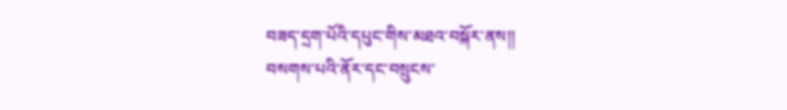བཟད་དྲག་པོའི་དཔུང་གིས་མཐའ་བསྐོར་ནས།།
བསགས་པའི་ནོར་དང་བསྲུངས་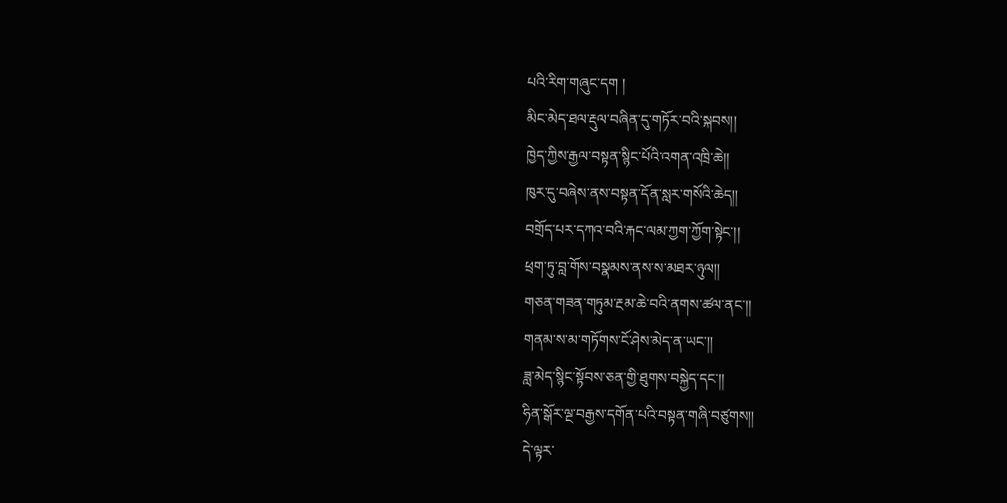པའི་རིག་གཞུང་དག །
མིང་མེད་ཐལ་རྡུལ་བཞིན་དུ་གཏོར་བའི་སྐབས།།
ཁྱེད་ཀྱིས་རྒྱལ་བསྟན་སྙིང་པོའི་འགན་འཁྲི་ཆེ།།
ཁུར་དུ་བཞེས་ནས་བསྟན་དོན་སླར་གསོའི་ཆེད།།
བགྲོད་པར་དཀའ་བའི་རྐང་ལམ་ཀྱག་ཀྱོག་སྟེང་།།
ཕྲག་ཏུ་བླ་གོས་བསྣམས་ནས་ས་མཐར་ཉུལ།།
གཅན་གཟན་གཏུམ་རྔམ་ཆེ་བའི་ནགས་ཚལ་ནང་།།
གནམ་ས་མ་གཏོགས་ངོ་ཤེས་མེད་ན་ཡང་།།
ཟླ་མེད་སྙིང་སྟོབས་ཅན་གྱི་ཐུགས་བསྐྱེད་དང་།།
ཧིན་སྒོར་ལྔ་བརྒྱས་དགོན་པའི་བསྟན་གཞི་བཙུགས།།
དེ་ལྟར་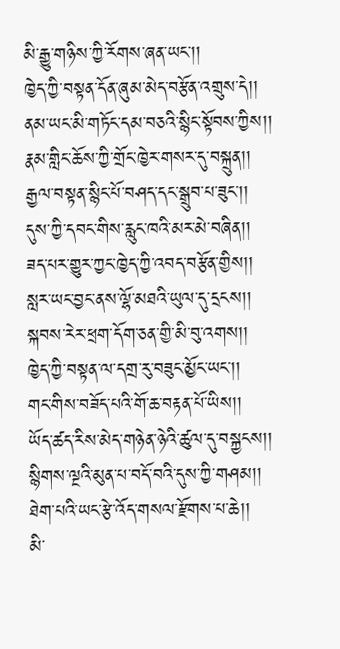མི་རྒྱུ་གཉིས་ཀྱི་རོགས་ཞན་ཡང་།།
ཁྱེད་ཀྱི་བསྟན་དོན་ཞུམ་མེད་བརྩོན་འགྲུས་དེ།།
ནམ་ཡང་མི་གཏོང་དམ་བཅའི་སྙིང་སྟོབས་ཀྱིས།།
རྣམ་གླིང་ཆོས་ཀྱི་གྲོང་ཁྱེར་གསར་དུ་བསྐྲུན།།
རྒྱལ་བསྟན་སྙིང་པོ་བཤད་དང་སྒྲུབ་པ་ཟུང་།།
དུས་ཀྱི་དབང་གིས་རླུང་ཁའི་མར་མེ་བཞིན།།
ཟད་པར་གྱུར་ཀྱང་ཁྱེད་ཀྱི་འབད་བརྩོན་གྱིས།།
སླར་ཡང་བྱང་ནས་ལྷོ་མཐའི་ཡུལ་དུ་དྲངས།།
སྐབས་རེར་ཕྲག་དོག་ཅན་གྱི་མི་བུ་འགས།།
ཁྱེད་ཀྱི་བསྟན་ལ་དགྲ་རུ་བཟུང་མྱོང་ཡང་།།
གང་གིས་བཟོད་པའི་གོ་ཆ་བརྟན་པོ་ཡིས།།
ཡོད་ཚད་རིས་མེད་གཉེན་ཉེའི་ཚུལ་དུ་བསྐྱངས།།
སྙིགས་ལྔའི་མུན་པ་བདོ་བའི་དུས་ཀྱི་གཤམ།།
ཐེག་པའི་ཡང་རྩེ་འོད་གསལ་རྫོགས་པ་ཆེ།།
མི་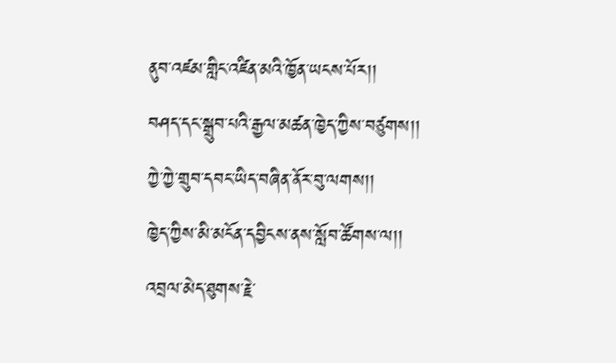ནུབ་འཛམ་གླིང་འཛིན་མའི་ཁྱོན་ཡངས་པོར།།
བཤད་དང་སྒྲུབ་པའི་རྒྱལ་མཚན་ཁྱེད་ཀྱིས་བཙུགས།།
ཀྱེ་ཀྱེ་གྲུབ་དབང་ཡིད་བཞིན་ནོར་བུ་ལགས།།
ཁྱེད་ཀྱིས་མི་མངོན་དབྱིངས་ནས་སློབ་ཚོགས་ལ།།
འབྲལ་མེད་ཐུགས་རྗེ་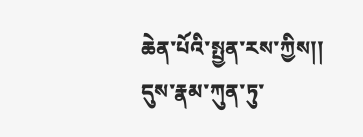ཆེན་པོའི་སྤྱན་རས་ཀྱིས།།
དུས་རྣམ་ཀུན་ཏུ་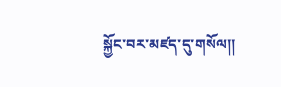སྐྱོང་བར་མཛད་དུ་གསོལ།།